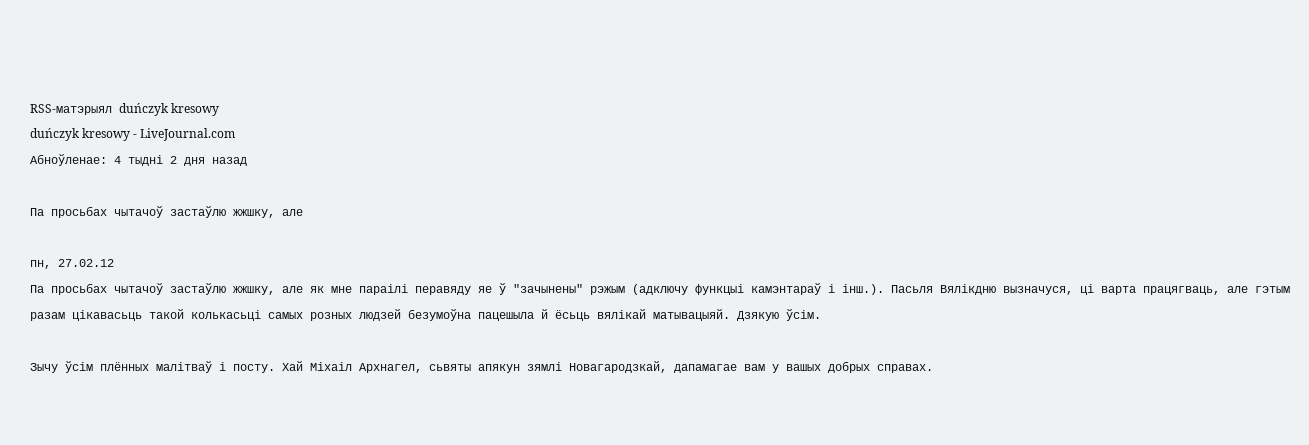RSS-матэрыял duńczyk kresowy
duńczyk kresowy - LiveJournal.com
Абноўленае: 4 тыдні 2 дня назад

Па просьбах чытачоў застаўлю жжшку, але

пн, 27.02.12
Па просьбах чытачоў застаўлю жжшку, але як мне параілі перавяду яе ў "зачынены" рэжым (адключу функцыі камэнтараў і інш.). Пасьля Вялікдню вызначуся, ці варта працягваць, але гэтым разам цікавасьць такой колькасьці самых розных людзей безумоўна пацешыла й ёсьць вялікай матывацыяй. Дзякую ўсім.

Зычу ўсім плённых малітваў і посту. Хай Міхаіл Архнагел, сьвяты апякун зямлі Новагародзкай, дапамагае вам у вашых добрых справах.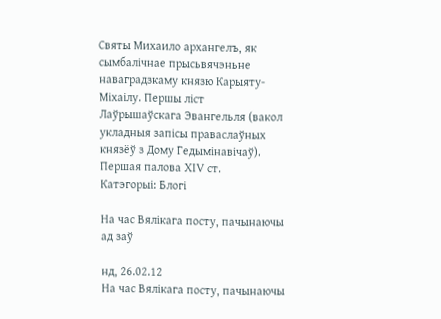Святы Михаило архангелъ, як сымбалічнае прысьвячэньне наваградзкаму князю Карыяту-Міхаілу. Першы ліст Лаўрышаўскага Эвангельля (вакол укладныя запісы праваслаўных князёў з Дому Гедымінавічаў). Першая палова XIV ст.
Катэгорыі: Блогі

На час Вялікага посту, пачынаючы ад заў

нд, 26.02.12
На час Вялікага посту, пачынаючы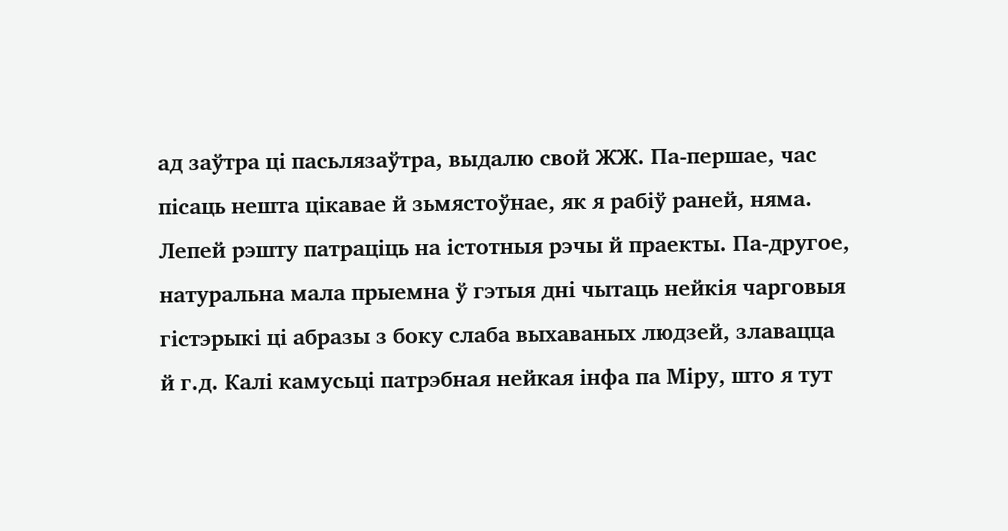ад заўтра ці пасьлязаўтра, выдалю свой ЖЖ. Па-першае, час пісаць нешта цікавае й зьмястоўнае, як я рабіў раней, няма. Лепей рэшту патраціць на істотныя рэчы й праекты. Па-другое, натуральна мала прыемна ў гэтыя дні чытаць нейкія чарговыя гістэрыкі ці абразы з боку слаба выхаваных людзей, злавацца й г.д. Калі камусьці патрэбная нейкая інфа па Міру, што я тут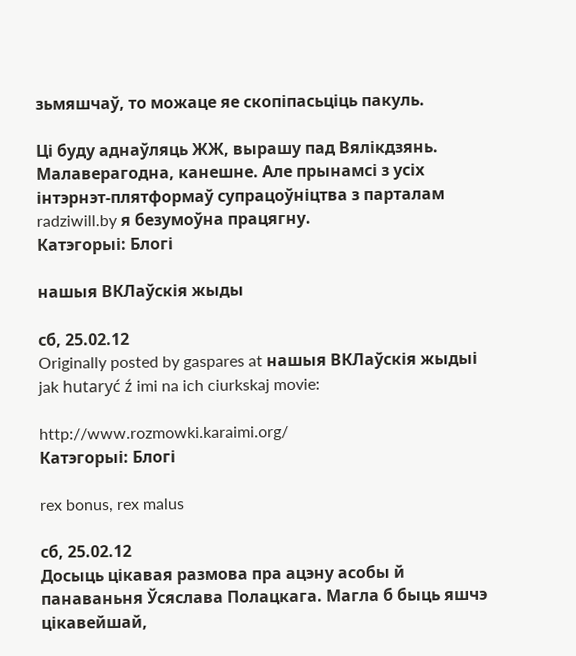зьмяшчаў, то можаце яе скопіпасьціць пакуль.

Ці буду аднаўляць ЖЖ, вырашу пад Вялікдзянь. Малаверагодна, канешне. Але прынамсі з усіх інтэрнэт-плятформаў супрацоўніцтва з парталам radziwill.by я безумоўна працягну.
Катэгорыі: Блогі

нашыя ВКЛаўскія жыды

сб, 25.02.12
Originally posted by gaspares at нашыя ВКЛаўскія жыдыi jak hutaryć ź imi na ich ciurkskaj movie:

http://www.rozmowki.karaimi.org/
Катэгорыі: Блогі

rex bonus, rex malus

сб, 25.02.12
Досыць цікавая размова пра ацэну асобы й панаваньня Ўсяслава Полацкага. Магла б быць яшчэ цікавейшай,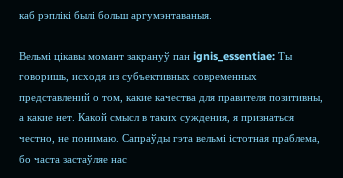каб рэплікі былі больш аргумэнтаваныя.

Вельмі цікавы момант закрануў пан ignis_essentiae: Ты говоришь, исходя из субъективных современных представлений о том, какие качества для правителя позитивны, а какие нет. Какой смысл в таких суждения, я признаться честно, не понимаю. Сапраўды гэта вельмі істотная праблема, бо часта застаўляе нас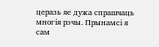церазь яе дужа спрашчаць многія рэчы. Прынамсі я сам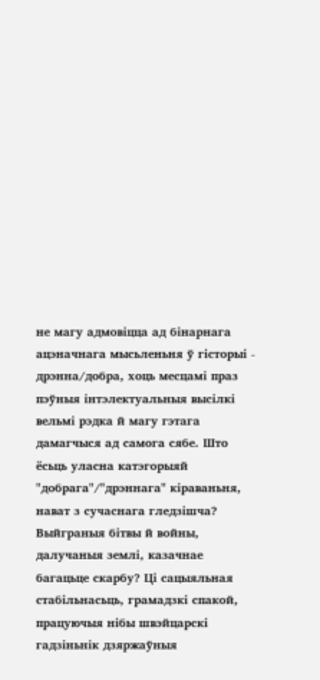не магу адмовіцца ад бінарнага ацэначнага мысьленьня ў гісторыі - дрэнна/добра, хоць месцамі праз пэўныя інтэлектуальныя высілкі вельмі рэдка й магу гэтага дамагчыся ад самога сябе. Што ёсьць уласна катэгорыяй "добрага"/"дрэннага" кіраваньня, нават з сучаснага гледзішча? Выйграныя бітвы й войны, далучаныя землі, казачнае багацьце скарбу? Ці сацыяльная стабільнасьць, грамадзкі спакой, працуючыя нібы швэйцарскі гадзіньнік дзяржаўныя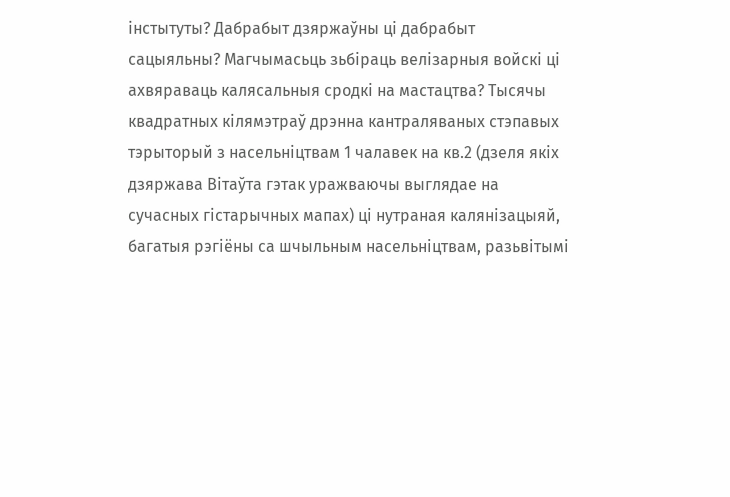інстытуты? Дабрабыт дзяржаўны ці дабрабыт сацыяльны? Магчымасьць зьбіраць велізарныя войскі ці ахвяраваць калясальныя сродкі на мастацтва? Тысячы квадратных кілямэтраў дрэнна кантраляваных стэпавых тэрыторый з насельніцтвам 1 чалавек на кв.2 (дзеля якіх дзяржава Вітаўта гэтак уражваючы выглядае на сучасных гістарычных мапах) ці нутраная калянізацыяй, багатыя рэгіёны са шчыльным насельніцтвам, разьвітымі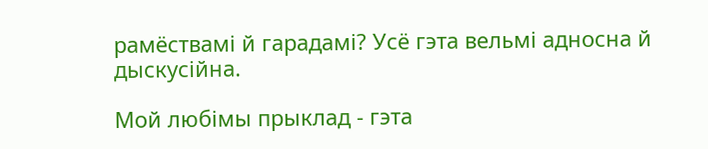рамёствамі й гарадамі? Усё гэта вельмі адносна й дыскусійна.

Мой любімы прыклад - гэта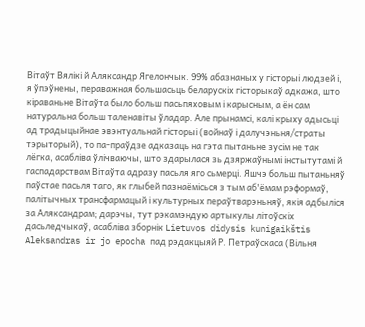Вітаўт Вялікі й Аляксандр Ягелончык. 99% абазнаных у гісторыі людзей і, я ўпэўнены, пераважная большасьць беларускіх гісторыкаў адкажа, што кіраваньне Вітаўта было больш пасьпяховым і карысным, а ён сам натуральна больш таленавіты ўладар. Але прынамсі, калі крыху адысьці ад традыцыйнае эвэнтуальнай гісторыі (войнаў і далучэньня/страты тэрыторый), то па-праўдзе адказаць на гэта пытаньне зусім не так лёгка, асабліва ўлічваючы, што здарылася зь дзяржаўнымі інстытутамі й гаспадарствам Вітаўта адразу пасьля яго сьмерці. Яшчэ больш пытаньняў паўстае пасьля таго, як глыбей пазнаёмісься з тым аб'ёмам рэформаў, палітычных трансфармацый і культурных пераўтварэньняў, якія адбыліся за Аляксандрам; дарэчы, тут рэкамэндую артыкулы літоўскіх дасьледчыкаў, асабліва зборнік Lietuvos didysis kunigaikštis Aleksandras ir jo epocha пад рэдакцыяй Р. Петраўскаса (Вільня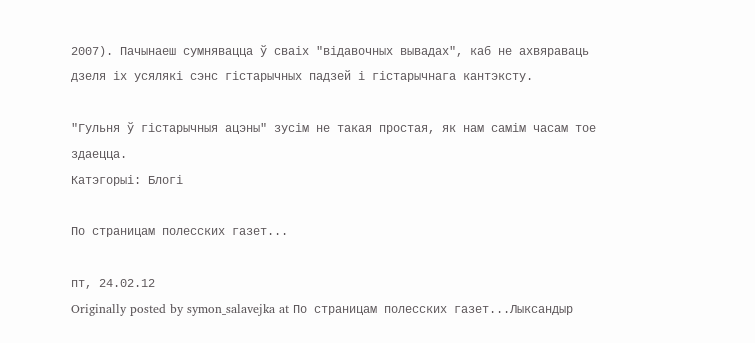2007). Пачынаеш сумнявацца ў сваіх "відавочных вывадах", каб не ахвяраваць дзеля іх усялякі сэнс гістарычных падзей і гістарычнага кантэксту.

"Гульня ў гістарычныя ацэны" зусім не такая простая, як нам самім часам тое здаецца.
Катэгорыі: Блогі

По страницам полесских газет...

пт, 24.02.12
Originally posted by symon_salavejka at По страницам полесских газет...Лыксандыр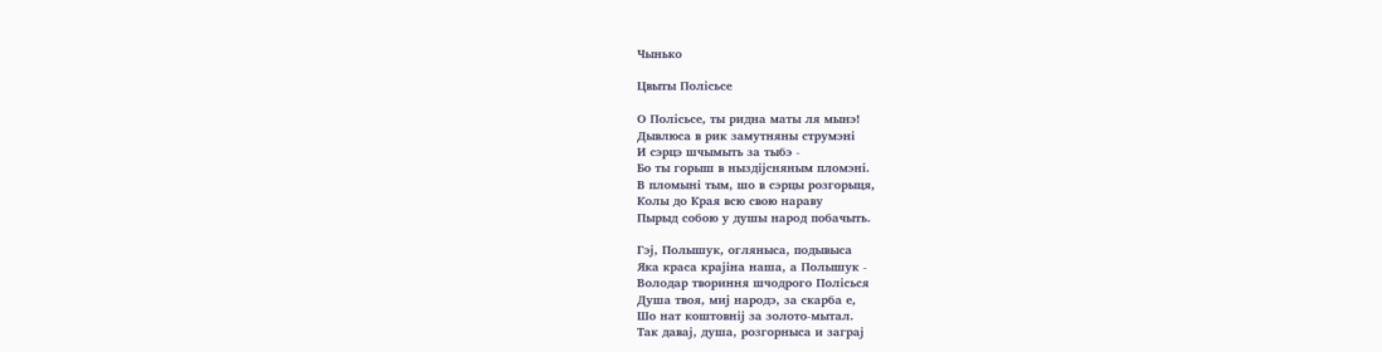Чынько

Цвыты Полісьсе

О Полісьсе, ты ридна маты ля мынэ!
Дывлюса в рик замутняны струмэні
И сэрцэ шчымыть за тыбэ -
Бо ты горыш в ныздіjсняным пломэні.
В пломыні тым, шо в сэрцы розгорыця,
Колы до Края всю свою нараву
Пырыд собою у душы народ побачыть.

Гэj, Полышук, огляныса, подывыса
Яка краса краjіна наша, а Полышук -
Володар твориння шчодрого Полісься
Душа твоя, миj народэ, за скарба е,
Шо нат коштовніj за золото-мытал.
Так даваj, душа, розгорныса и заграj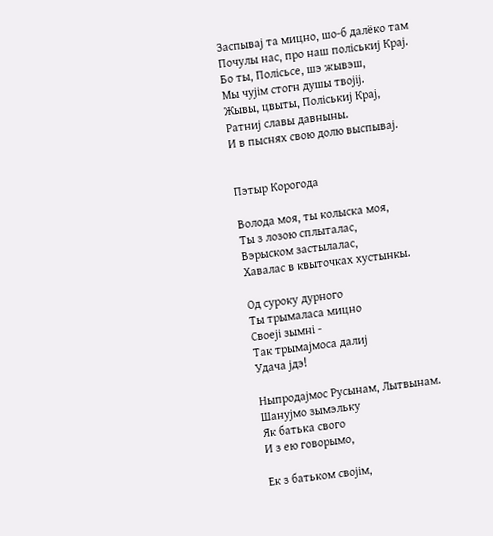Заспываj та мицно, шо-б далёко там
Почулы нас, про наш поліськиj Краj.
Бо ты, Полісьсе, шэ жывэш,
Мы чуjім стогн душы твоjіj.
Жывы, цвыты, Поліськиj Краj,
Ратниj славы давныны.
И в пыснях свою долю выспываj.


Пэтыр Корогода

Волода моя, ты колыска моя,
Ты з лозою сплыталас,
Вэрыском застылалас,
Хавалас в квыточках хустынкы.

Од суроку дурного
Ты трымаласа мицно
Своеjі зымні -
Так трымаjмоса далиj
Удача jдэ!

Ныпродаjмос Русынам, Лытвынам.
Шануjмо зымэльку
Як батька свого
И з ею говорымо,

Ек з батьком своjім,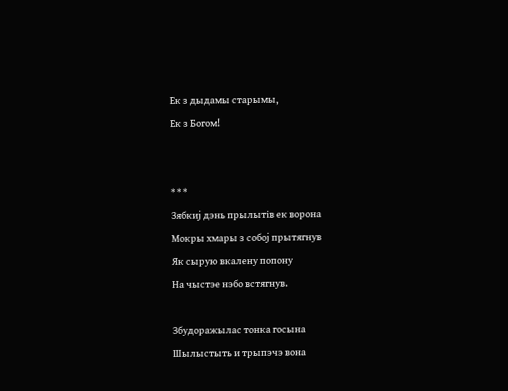Ек з дыдамы старымы,
Ек з Богом!


* * *
Зябкиj дэнь прылытів ек ворона
Мокры хмары з собоj прытягнув
Як сырую вкалену попону
На чыстэе нэбо встягнув.

Збудоражылас тонка госына
Шылыстыть и трыпэчэ вона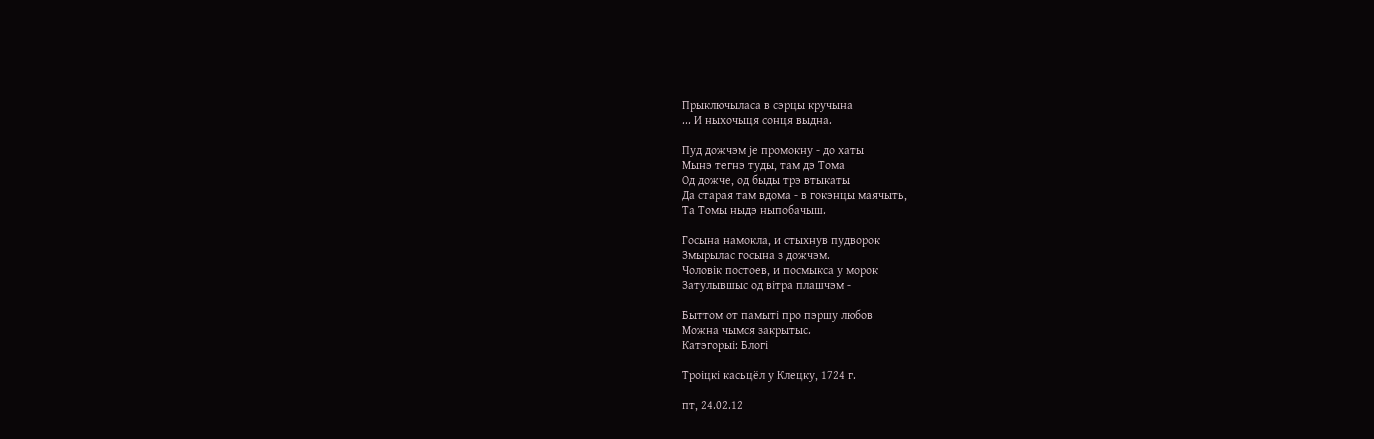Прыключыласа в сэрцы кручына
... И ныхочыця сонця выдна.

Пуд дожчэм jе промокну - до хаты
Мынэ тегнэ туды, там дэ Тома
Од дожче, од быды трэ втыкаты
Да старая там вдома - в гокэнцы маячыть,
Та Томы ныдэ ныпобачыш.

Госына намокла, и стыхнув пудворок
Змырылас госына з дожчэм.
Чоловік постоев, и посмыкса у морок
Затулывшыс од вітра плашчэм -

Быттом от памыті про пэршу любов
Можна чымся закрытыс.
Катэгорыі: Блогі

Троіцкі касьцёл у Клецку, 1724 г.

пт, 24.02.12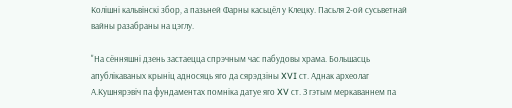Колішні кальвінскі збор, а пазьней Фарны касьцёл у Клецку. Пасьля 2-ой сусьветнай вайны разабраны на цэглу.

"На сённяшні дзень застаецца спрэчным час пабудовы храма. Большасць апублікаваных крыніц адносяць яго да сярэдзіны XVI ст. Аднак археолаг А.Кушнярэвіч па фундаментах помніка датуе яго XV ст. З гэтым меркаваннем па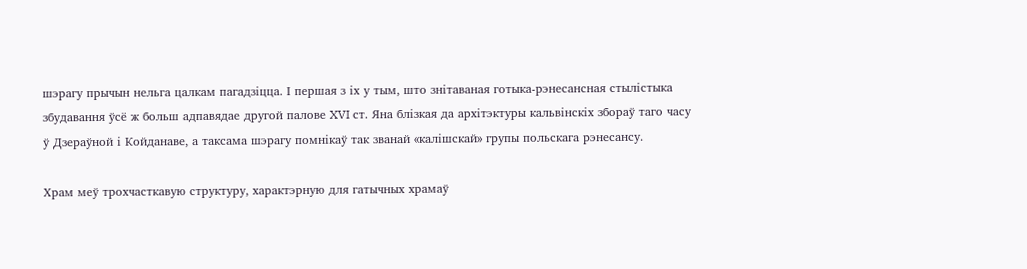шэрагу прычын нельга цалкам пагадзіцца. І першая з іх у тым, што знітаваная готыка-рэнесансная стылістыка збудавання ўсё ж больш адпавядае другой палове XVI ст. Яна блізкая да архітэктуры кальвінскіх збораў таго часу ў Дзераўной і Койданаве, а таксама шэрагу помнікаў так званай «калішскай» групы польскага рэнесансу.

Храм меў трохчасткавую структуру, характэрную для гатычных храмаў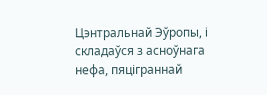Цэнтральнай Эўропы, і складаўся з асноўнага нефа, пяціграннай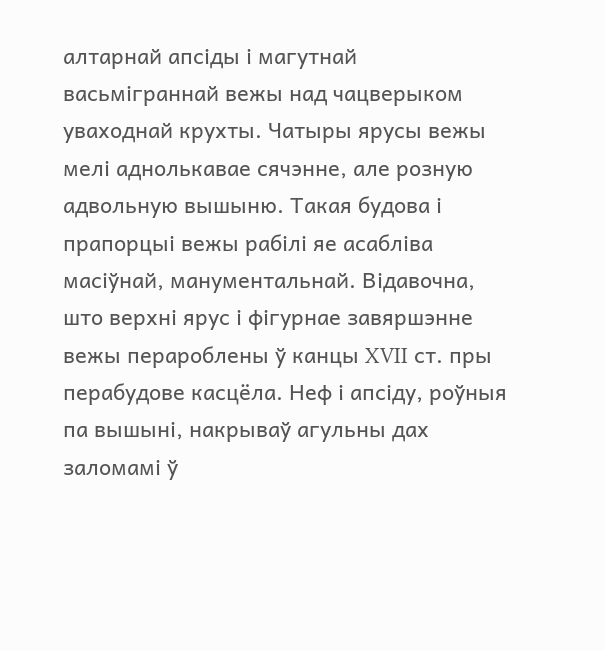алтарнай апсіды і магутнай васьміграннай вежы над чацверыком уваходнай крухты. Чатыры ярусы вежы мелі аднолькавае сячэнне, але розную адвольную вышыню. Такая будова і прапорцыі вежы рабілі яе асабліва масіўнай, манументальнай. Відавочна, што верхні ярус і фігурнае завяршэнне вежы перароблены ў канцы XVII ст. пры перабудове касцёла. Неф і апсіду, роўныя па вышыні, накрываў агульны дах заломамі ў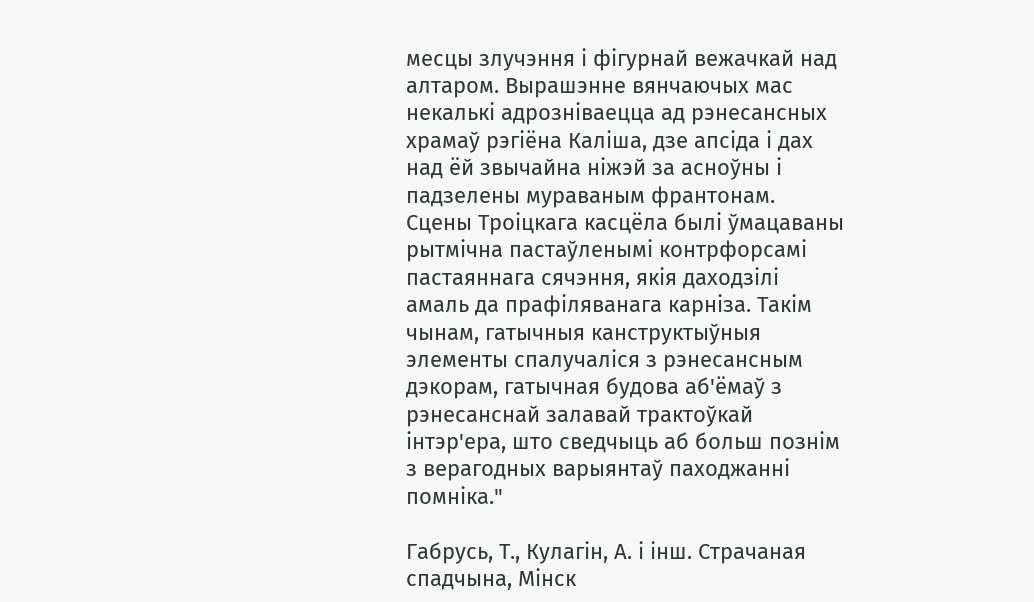месцы злучэння і фігурнай вежачкай над алтаром. Вырашэнне вянчаючых мас некалькі адрозніваецца ад рэнесансных храмаў рэгіёна Каліша, дзе апсіда і дах над ёй звычайна ніжэй за асноўны і падзелены мураваным франтонам. Сцены Троіцкага касцёла былі ўмацаваны рытмічна пастаўленымі контрфорсамі пастаяннага сячэння, якія даходзілі амаль да прафіляванага карніза. Такім чынам, гатычныя канструктыўныя элементы спалучаліся з рэнесансным дэкорам, гатычная будова аб'ёмаў з рэнесанснай залавай трактоўкай інтэр'ера, што сведчыць аб больш познім з верагодных варыянтаў паходжанні помніка."

Габрусь, Т., Кулагін, А. і інш. Страчаная спадчына, Мінск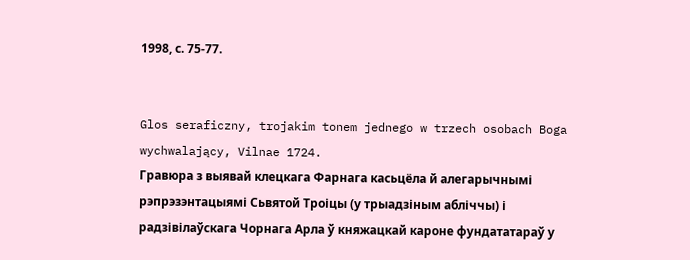1998, с. 75-77.


Glos seraficzny, trojakim tonem jednego w trzech osobach Boga wychwalający, Vilnae 1724.
Гравюра з выявай клецкага Фарнага касьцёла й алегарычнымі рэпрэзэнтацыямі Сьвятой Троіцы (у трыадзіным абліччы) і радзівілаўскага Чорнага Арла ў княжацкай кароне фундататараў у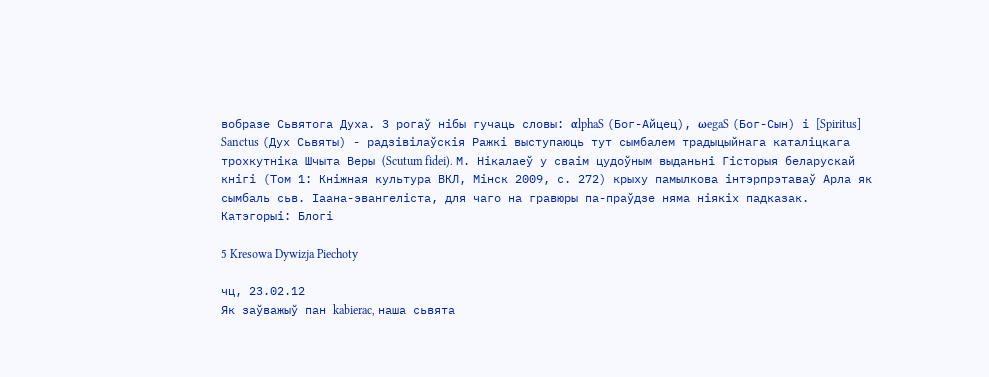вобразе Сьвятога Духа. З рогаў нібы гучаць словы: αlphaS (Бог-Айцец), ωegaS (Бог-Сын) і [Spiritus] Sanctus (Дух Сьвяты) - радзівілаўскія Ражкі выступаюць тут сымбалем традыцыйнага каталіцкага трохкутніка Шчыта Веры (Scutum fidei). М. Нікалаеў у сваім цудоўным выданьні Гісторыя беларускай кнігі (Том 1: Кніжная культура ВКЛ, Мінск 2009, с. 272) крыху памылкова інтэрпрэтаваў Арла як сымбаль сьв. Іаана-эвангеліста, для чаго на гравюры па-праўдзе няма ніякіх падказак.
Катэгорыі: Блогі

5 Kresowa Dywizja Piechoty

чц, 23.02.12
Як заўважыў пан kabierac, наша сьвята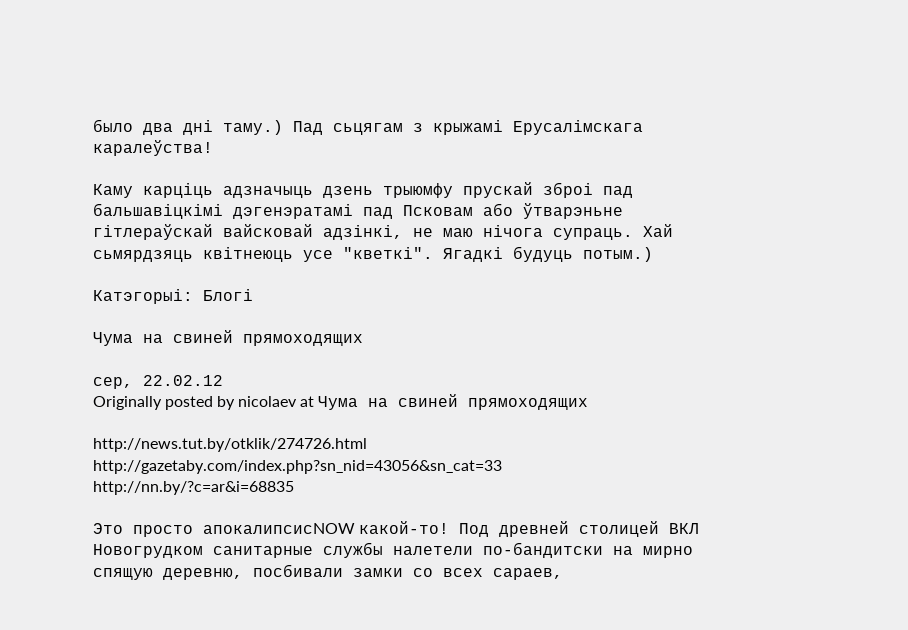было два дні таму.) Пад сьцягам з крыжамі Ерусалімскага каралеўства!

Каму карціць адзначыць дзень трыюмфу прускай зброі пад бальшавіцкімі дэгенэратамі пад Псковам або ўтварэньне гітлераўскай вайсковай адзінкі, не маю нічога супраць. Хай сьмярдзяць квітнеюць усе "кветкі". Ягадкі будуць потым.)

Катэгорыі: Блогі

Чума на свиней прямоходящих

сер, 22.02.12
Originally posted by nicolaev at Чума на свиней прямоходящих

http://news.tut.by/otklik/274726.html
http://gazetaby.com/index.php?sn_nid=43056&sn_cat=33
http://nn.by/?c=ar&i=68835

Это просто апокалипсисNOW какой-то! Под древней столицей ВКЛ Новогрудком санитарные службы налетели по-бандитски на мирно спящую деревню, посбивали замки со всех сараев,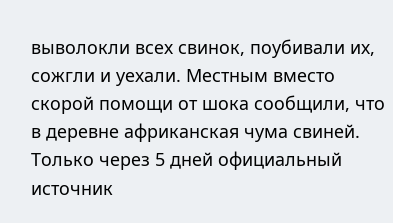выволокли всех свинок, поубивали их, сожгли и уехали. Местным вместо скорой помощи от шока сообщили, что в деревне африканская чума свиней. Только через 5 дней официальный источник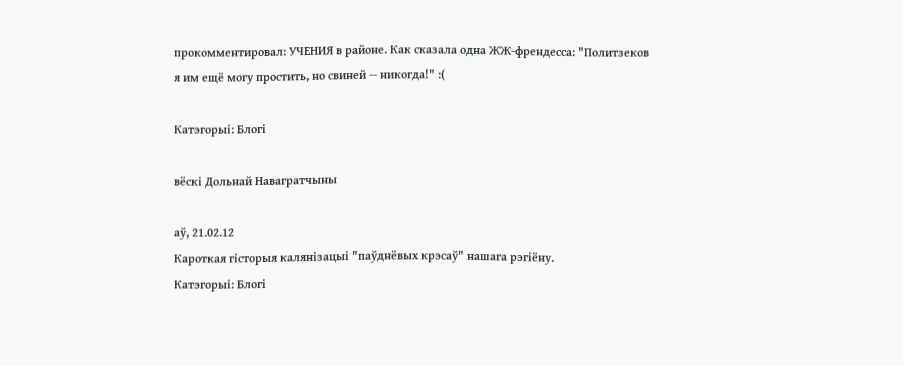прокомментировал: УЧЕНИЯ в районе. Как сказала одна ЖЖ-френдесса: "Политзеков я им ещё могу простить, но свиней -- никогда!" :(

Катэгорыі: Блогі

вёскі Дольнай Навагратчыны

аў, 21.02.12
Кароткая гісторыя калянізацыі "паўднёвых крэсаў" нашага рэгіёну.
Катэгорыі: Блогі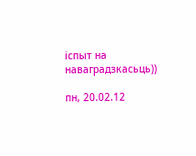іспыт на наваградзкасьць))

пн, 20.02.12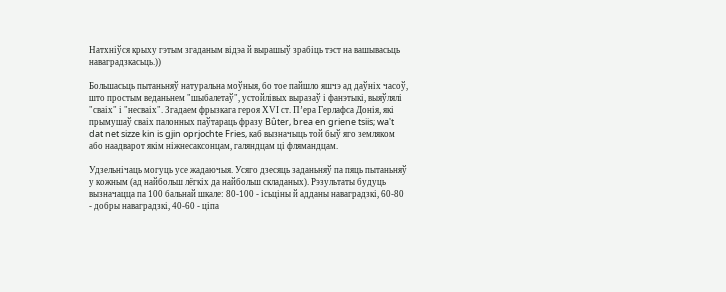Натхніўся крыху гэтым згаданым відэа й вырашыў зрабіць тэст на вашывасьць наваградзкасьць.))

Большасьць пытаньняў натуральна моўныя, бо тое пайшло яшчэ ад даўніх часоў, што простым веданьнем "шыбалетаў", устойлівых выразаў і фанэтыкі, выяўлялі "сваіх" і "несваіх". Згадаем фрызкага героя XVІ ст. П’ера Герлафса Донія, які прымушаў сваіх палонных паўтараць фразу Bûter, brea en griene tsiis; wa't dat net sizze kin is gjin oprjochte Fries, каб вызначыць той быў яго земляком або наадварот якім ніжнесаксонцам, галяндцам ці флямандцам.

Удзельнічаць могуць усе жадаючыя. Усяго дзесяць заданьняў па пяць пытаньняў у кожным (ад найбольш лёгкіх да найбольш складаных). Рэзультаты будуць вызначацца па 100 бальнай шкале: 80-100 - ісьціны й адданы наваградзкі, 60-80 - добры наваградзкі, 40-60 - ціпа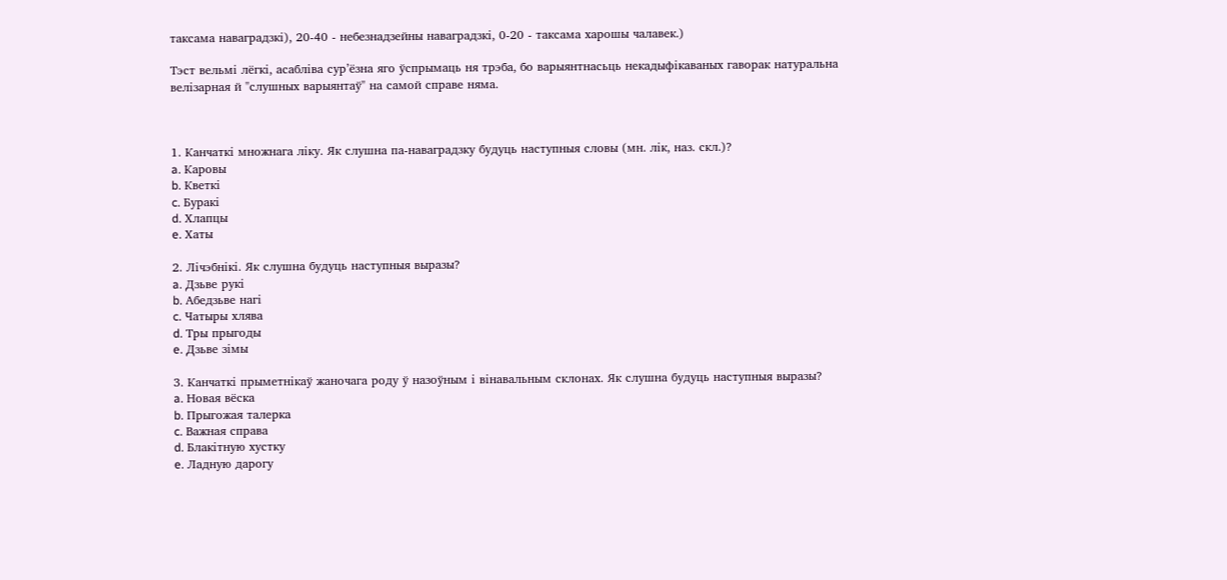таксама наваградзкі), 20-40 - небезнадзейны наваградзкі, 0-20 - таксама харошы чалавек.)

Тэст вельмі лёгкі, асабліва сур’ёзна яго ўспрымаць ня трэба, бо варыянтнасьць некадыфікаваных гаворак натуральна велізарная й "слушных варыянтаў" на самой справе няма.



1. Канчаткі множнага ліку. Як слушна па-наваградзку будуць наступныя словы (мн. лік, наз. скл.)?
a. Каровы
b. Кветкі
c. Буракі
d. Хлапцы
e. Хаты

2. Лічэбнікі. Як слушна будуць наступныя выразы?
a. Дзьве рукі
b. Абедзьве нагі
c. Чатыры хлява
d. Тры прыгоды
e. Дзьве зімы

3. Канчаткі прыметнікаў жаночага роду ў назоўным і вінавальным склонах. Як слушна будуць наступныя выразы?
a. Новая вёска
b. Прыгожая талерка
c. Важная справа
d. Блакітную хустку
e. Ладную дарогу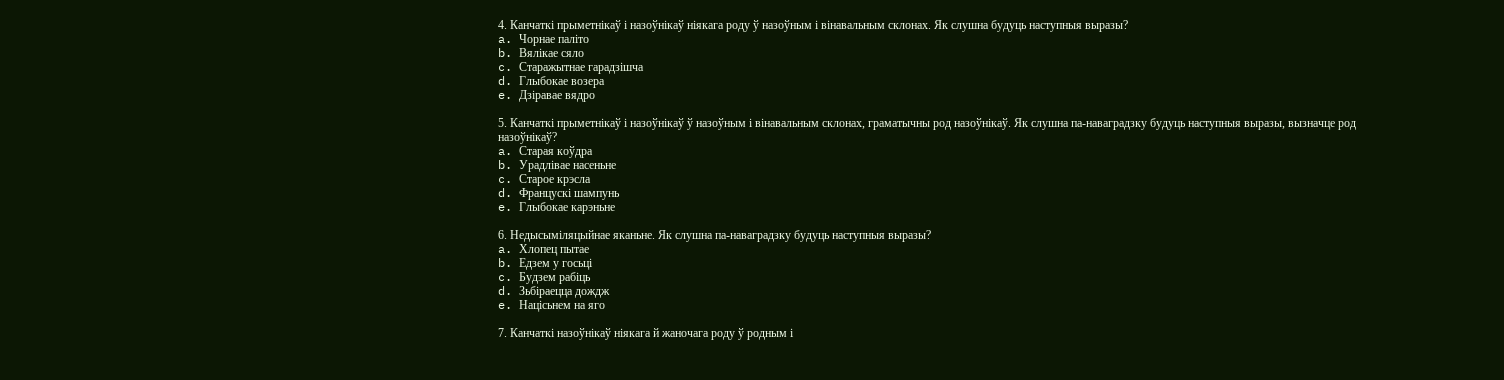4. Канчаткі прыметнікаў і назоўнікаў ніякага роду ў назоўным і вінавальным склонах. Як слушна будуць наступныя выразы?
a. Чорнае паліто
b. Вялікае сяло
c. Старажытнае гарадзішча
d. Глыбокае возера
e. Дзіравае вядро

5. Канчаткі прыметнікаў і назоўнікаў ў назоўным і вінавальным склонах, граматычны род назоўнікаў. Як слушна па-наваградзку будуць наступныя выразы, вызначце род назоўнікаў?
a. Старая коўдра
b. Урадлівае насеньне
c. Старое крэсла
d. Францускі шампунь
e. Глыбокае карэньне

6. Недысыміляцыйнае яканьне. Як слушна па-наваградзку будуць наступныя выразы?
a. Хлопец пытае
b. Едзем у госьці
c. Будзем рабіць
d. Зьбіраецца дождж
e. Націсьнем на яго

7. Канчаткі назоўнікаў ніякага й жаночага роду ў родным і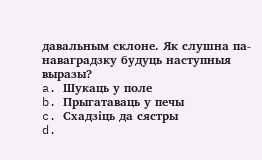давальным склоне. Як слушна па-наваградзку будуць наступныя выразы?
a. Шукаць у поле
b. Прыгатаваць у печы
c. Схадзіць да сястры
d.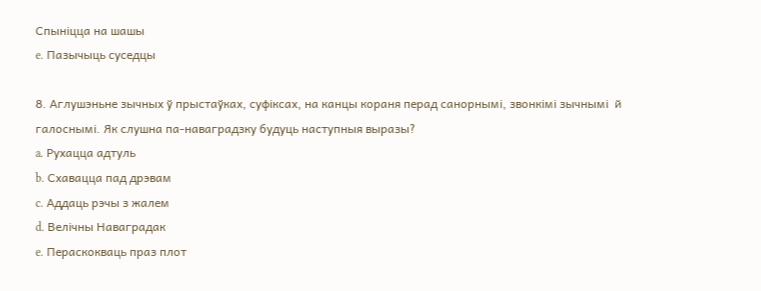Спыніцца на шашы
e. Пазычыць суседцы

8. Аглушэньне зычных ў прыстаўках, суфіксах, на канцы кораня перад санорнымі, звонкімі зычнымі  й галоснымі. Як слушна па-наваградзку будуць наступныя выразы?
a. Рухацца адтуль
b. Схавацца пад дрэвам
c. Аддаць рэчы з жалем
d. Велічны Наваградак
e. Пераскокваць праз плот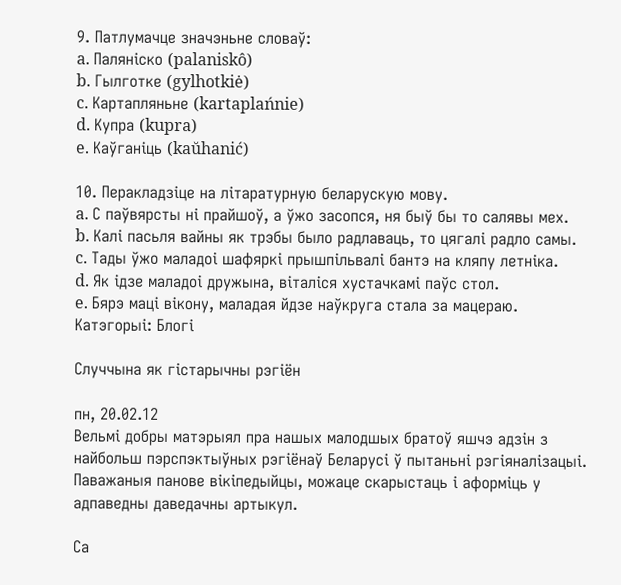9. Патлумачце значэньне словаў:
a. Паляніско (palaniskô)
b. Гылготке (gylhotkiė)
c. Картапляньне (kartaplańnie)
d. Купра (kupra)
e. Каўганіць (kaŭhanić)

10. Перакладзіце на літаратурную беларускую мову.
a. С паўвярсты ні прайшоў, а ўжо засопся, ня быў бы то салявы мех.
b. Калі пасьля вайны як трэбы было радлаваць, то цягалі радло самы.
c. Тады ўжо маладоі шафяркі прышпільвалі бантэ на кляпу летніка.
d. Як ідзе маладоі дружына, віталіся хустачкамі паўс стол.
e. Бярэ маці вікону, маладая йдзе наўкруга стала за мацераю.
Катэгорыі: Блогі

Случчына як гістарычны рэгіён

пн, 20.02.12
Вельмі добры матэрыял пра нашых малодшых братоў яшчэ адзін з найбольш пэрспэктыўных рэгіёнаў Беларусі ў пытаньні рэгіяналізацыі. Паважаныя панове вікіпедыйцы, можаце скарыстаць і аформіць у адпаведны даведачны артыкул.

Са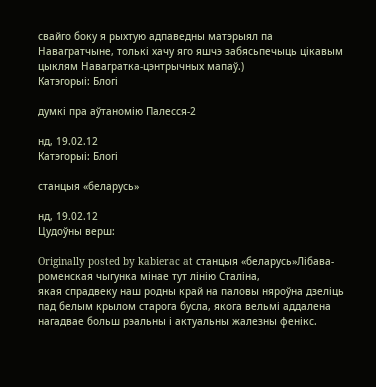свайго боку я рыхтую адпаведны матэрыял па Навагратчыне, толькі хачу яго яшчэ забясьпечыць цікавым цыклям Навагратка-цэнтрычных мапаў.)
Катэгорыі: Блогі

думкі пра аўтаномію Палесся-2

нд, 19.02.12
Катэгорыі: Блогі

станцыя «беларусь»

нд, 19.02.12
Цудоўны верш:

Originally posted by kabierac at станцыя «беларусь»Лібава-роменская чыгунка мінае тут лінію Сталіна,
якая спрадвеку наш родны край на паловы няроўна дзеліць
пад белым крылом старога бусла, якога вельмі аддалена
нагадвае больш рэальны і актуальны жалезны фенікс.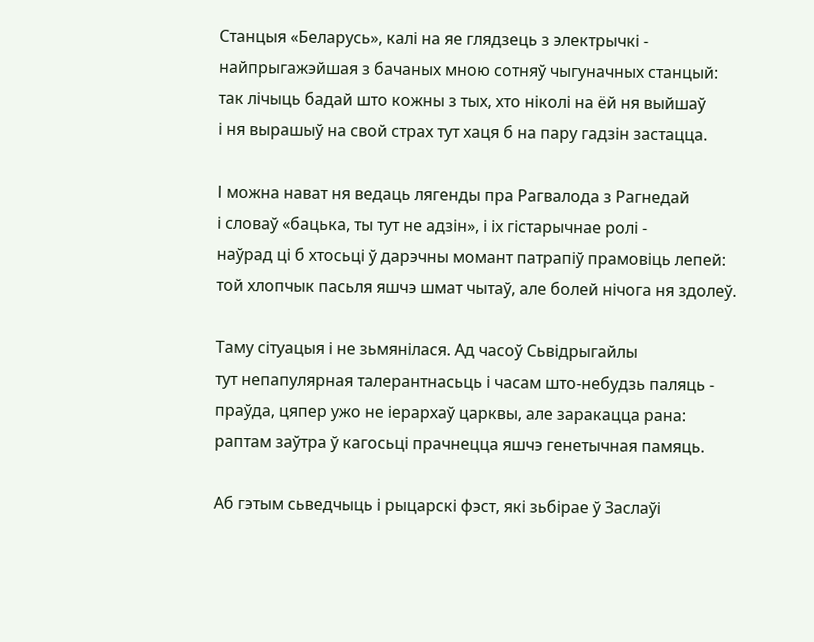Станцыя «Беларусь», калі на яе глядзець з электрычкі -
найпрыгажэйшая з бачаных мною сотняў чыгуначных станцый:
так лічыць бадай што кожны з тых, хто ніколі на ёй ня выйшаў
і ня вырашыў на свой страх тут хаця б на пару гадзін застацца.

І можна нават ня ведаць лягенды пра Рагвалода з Рагнедай
і словаў «бацька, ты тут не адзін», і іх гістарычнае ролі -
наўрад ці б хтосьці ў дарэчны момант патрапіў прамовіць лепей:
той хлопчык пасьля яшчэ шмат чытаў, але болей нічога ня здолеў.

Таму сітуацыя і не зьмянілася. Ад часоў Сьвідрыгайлы
тут непапулярная талерантнасьць і часам што-небудзь паляць -
праўда, цяпер ужо не іерархаў царквы, але заракацца рана:
раптам заўтра ў кагосьці прачнецца яшчэ генетычная памяць.

Аб гэтым сьведчыць і рыцарскі фэст, які зьбірае ў Заслаўі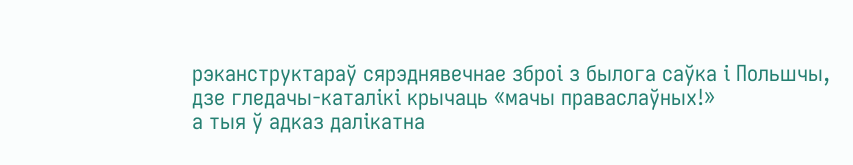рэканструктараў сярэднявечнае зброі з былога саўка і Польшчы,
дзе гледачы-каталікі крычаць «мачы праваслаўных!»
а тыя ў адказ далікатна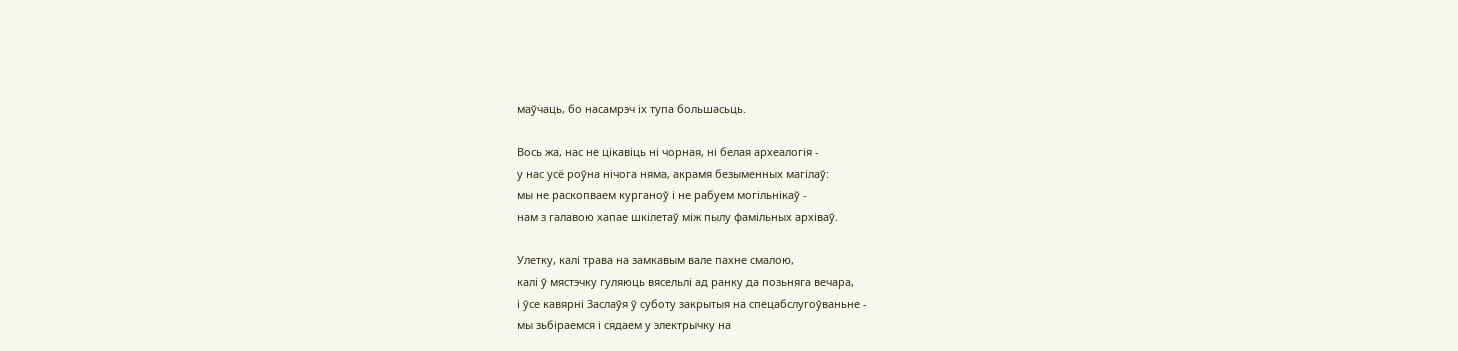маўчаць, бо насамрэч іх тупа большасьць.

Вось жа, нас не цікавіць ні чорная, ні белая археалогія -
у нас усё роўна нічога няма, акрамя безыменных магілаў:
мы не раскопваем курганоў і не рабуем могільнікаў -
нам з галавою хапае шкілетаў між пылу фамільных архіваў.

Улетку, калі трава на замкавым вале пахне смалою,
калі ў мястэчку гуляюць вясельлі ад ранку да позьняга вечара,
і ўсе кавярні Заслаўя ў суботу закрытыя на спецабслугоўваньне -
мы зьбіраемся і сядаем у электрычку на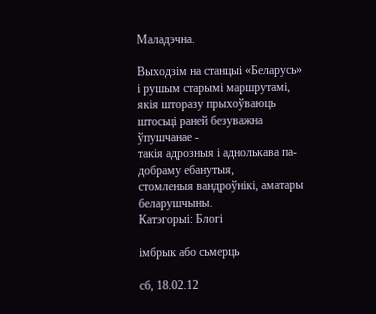Маладэчна.

Выходзім на станцыі «Беларусь» і рушым старымі маршрутамі,
якія шторазу прыхоўваюць штосьці раней безуважна ўпушчанае -
такія адрозныя і аднолькава па-добраму ебанутыя,
стомленыя вандроўнікі, аматары беларушчыны.
Катэгорыі: Блогі

імбрык або сьмерць

сб, 18.02.12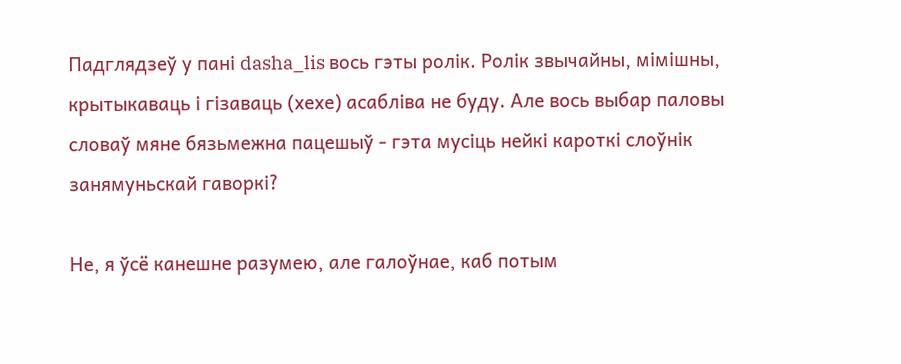Падглядзеў у пані dasha_lis вось гэты ролік. Ролік звычайны, мімішны, крытыкаваць і гізаваць (хехе) асабліва не буду. Але вось выбар паловы словаў мяне бязьмежна пацешыў - гэта мусіць нейкі кароткі слоўнік занямуньскай гаворкі?

Не, я ўсё канешне разумею, але галоўнае, каб потым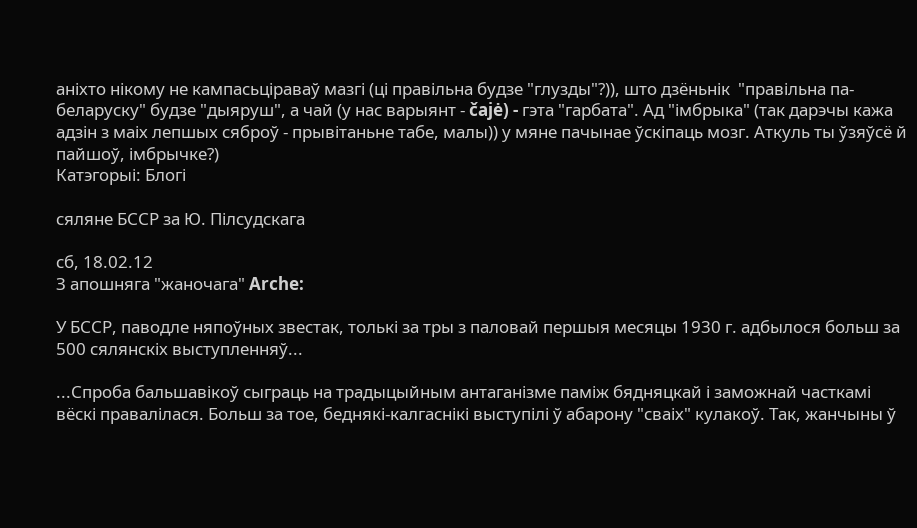аніхто нікому не кампасьціраваў мазгі (ці правільна будзе "глузды"?)), што дзёньнік  "правільна па-беларуску" будзе "дыяруш", а чай (у нас варыянт - čajė) - гэта "гарбата". Ад "імбрыка" (так дарэчы кажа адзін з маіх лепшых сяброў - прывітаньне табе, малы)) у мяне пачынае ўскіпаць мозг. Аткуль ты ўзяўсё й пайшоў, імбрычке?)
Катэгорыі: Блогі

сяляне БССР за Ю. Пілсудскага

сб, 18.02.12
З апошняга "жаночага" Arche:

У БССР, паводле няпоўных звестак, толькі за тры з паловай першыя месяцы 1930 г. адбылося больш за 500 сялянскіх выступленняў...

...Спроба бальшавікоў сыграць на традыцыйным антаганізме паміж бядняцкай і заможнай часткамі вёскі правалілася. Больш за тое, беднякі-калгаснікі выступілі ў абарону "сваіх" кулакоў. Так, жанчыны ў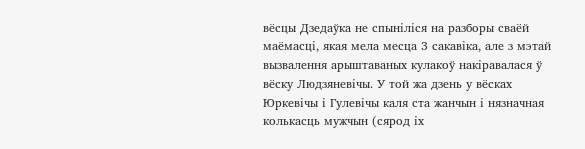вёсцы Дзедаўка не спыніліся на разборы сваёй маёмасці, якая мела месца 3 сакавіка, але з мэтай вызвалення арыштаваных кулакоў накіравалася ў вёску Людзяневічы. У той жа дзень у вёсках Юркевічы і Гулевічы каля ста жанчын і нязначная колькасць мужчын (сярод іх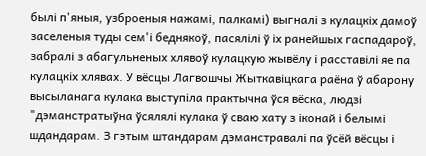былі п'яныя, узброеныя нажамі, палкамі) выгналі з кулацкіх дамоў заселеныя туды сем'і беднякоў, пасялілі ў іх ранейшых гаспадароў, забралі з абагульненых хлявоў кулацкую жывёлу і расставілі яе па кулацкіх хлявах. У вёсцы Лагвошчы Жыткавіцкага раёна ў абарону высыланага кулака выступіла практычна ўся вёска, людзі "дэманстратыўна ўсялялі кулака ў сваю хату з іконай і белымі шдандарам. З гэтым штандарам дэманстравалі па ўсёй вёсцы і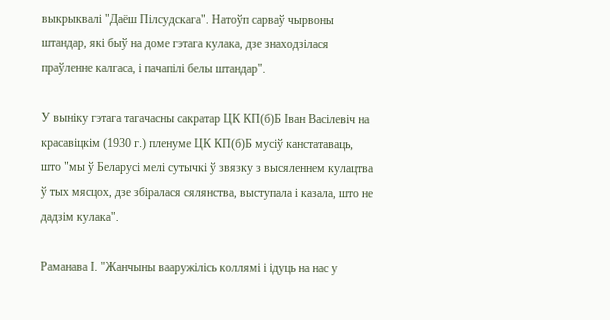выкрыквалі "Даёш Пілсудскага". Натоўп сарваў чырвоны штандар, які быў на доме гэтага кулака, дзе знаходзілася праўленне калгаса, і пачапілі белы штандар".

У выніку гэтага тагачасны сакратар ЦК КП(б)Б Іван Васілевіч на красавіцкім (1930 г.) пленуме ЦК КП(б)Б мусіў канстатаваць, што "мы ў Беларусі мелі сутычкі ў звязку з высяленнем кулацтва ў тых мясцох, дзе збіралася сялянства, выступала і казала, што не дадзім кулака".

Раманава І. "Жанчыны вааружілісь коллямі і ідуць на нас у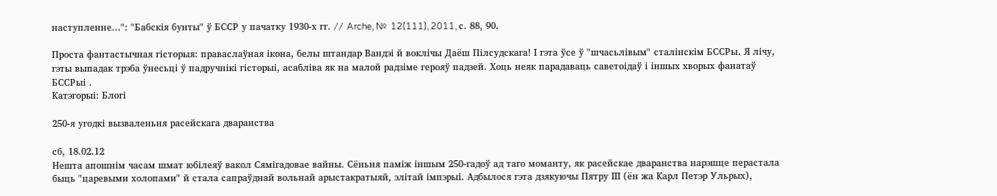наступленне...": "Бабскія бунты" ў БССР у пачатку 1930-х гг. // Arche, №  12(111), 2011, с. 88, 90.

Проста фантастычная гісторыя: праваслаўная ікона, белы штандар Вандэі й воклічы Даёш Пілсудскага! І гэта ўсе ў "шчасьлівым" сталінскім БССРы. Я лічу, гэты выпадак трэба ўнесьці ў падручнікі гісторыі, асабліва як на малой радзіме герояў падзей. Хоць неяк парадаваць саветоідаў і іншых хворых фанатаў БССРыі .
Катэгорыі: Блогі

250-я угодкі вызваленьня расейскага дваранства

сб, 18.02.12
Нешта апошнім часам шмат юбілеяў вакол Сямігадовае вайны. Cёньня паміж іншым 250-гадоў ад таго моманту, як расейскае дваранства нарэшце перастала быць "царевыми холопами" й стала сапраўднай вольнай арыстакратыяй, элітай імпэрыі. Адбылося гэта дзякуючы Пятру ІІІ (ён жа Карл Петэр Ульрых),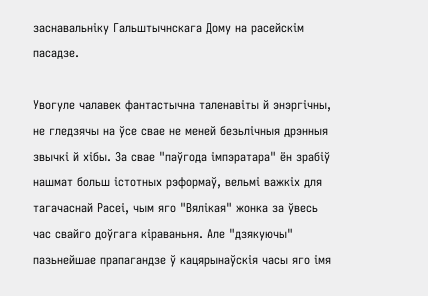заснавальніку Гальштычнскага Дому на расейскім пасадзе.

Увогуле чалавек фантастычна таленавіты й энэргічны, не гледзячы на ўсе свае не меней безьлічныя дрэнныя звычкі й хібы. За свае "паўгода імпэратара" ён зрабіў нашмат больш істотных рэформаў, вельмі важкіх для тагачаснай Расеі, чым яго "Вялікая" жонка за ўвесь час свайго доўгага кіраваньня. Але "дзякуючы" пазьнейшае прапагандзе ў кацярынаўскія часы яго імя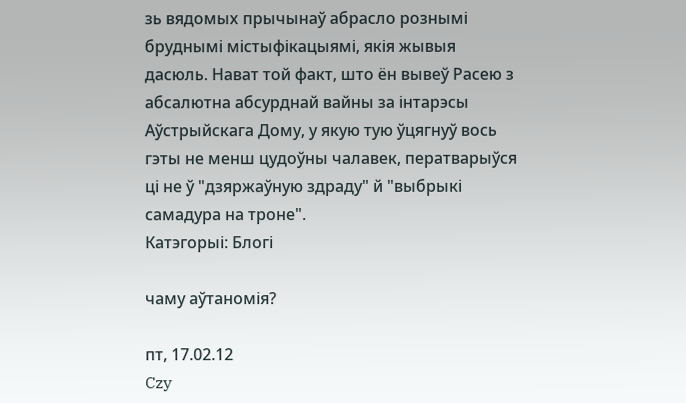зь вядомых прычынаў абрасло рознымі бруднымі містыфікацыямі, якія жывыя дасюль. Нават той факт, што ён вывеў Расею з абсалютна абсурднай вайны за інтарэсы Аўстрыйскага Дому, у якую тую ўцягнуў вось гэты не менш цудоўны чалавек, ператварыўся ці не ў "дзяржаўную здраду" й "выбрыкі самадура на троне".
Катэгорыі: Блогі

чаму аўтаномія?

пт, 17.02.12
Czy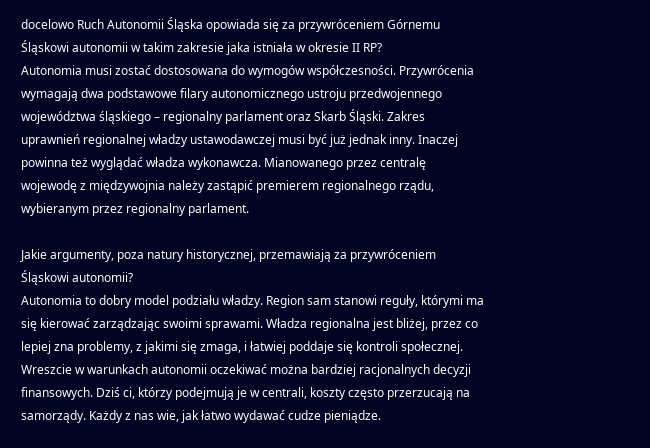docelowo Ruch Autonomii Śląska opowiada się za przywróceniem Górnemu Śląskowi autonomii w takim zakresie jaka istniała w okresie II RP?
Autonomia musi zostać dostosowana do wymogów współczesności. Przywrócenia wymagają dwa podstawowe filary autonomicznego ustroju przedwojennego województwa śląskiego – regionalny parlament oraz Skarb Śląski. Zakres uprawnień regionalnej władzy ustawodawczej musi być już jednak inny. Inaczej powinna też wyglądać władza wykonawcza. Mianowanego przez centralę wojewodę z międzywojnia należy zastąpić premierem regionalnego rządu, wybieranym przez regionalny parlament.

Jakie argumenty, poza natury historycznej, przemawiają za przywróceniem Śląskowi autonomii?
Autonomia to dobry model podziału władzy. Region sam stanowi reguły, którymi ma się kierować zarządzając swoimi sprawami. Władza regionalna jest bliżej, przez co lepiej zna problemy, z jakimi się zmaga, i łatwiej poddaje się kontroli społecznej. Wreszcie w warunkach autonomii oczekiwać można bardziej racjonalnych decyzji finansowych. Dziś ci, którzy podejmują je w centrali, koszty często przerzucają na samorządy. Każdy z nas wie, jak łatwo wydawać cudze pieniądze.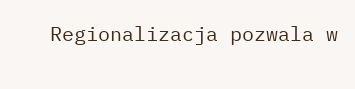Regionalizacja pozwala w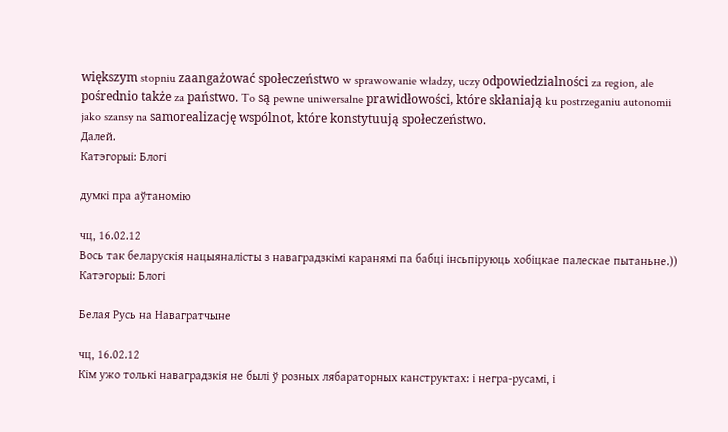większym stopniu zaangażować społeczeństwo w sprawowanie władzy, uczy odpowiedzialności za region, ale pośrednio także za państwo. To są pewne uniwersalne prawidłowości, które skłaniają ku postrzeganiu autonomii jako szansy na samorealizację wspólnot, które konstytuują społeczeństwo.
Далей.
Катэгорыі: Блогі

думкі пра аўтаномію

чц, 16.02.12
Вось так беларускія нацыяналісты з наваградзкімі каранямі па бабці інсьпіруюць хобіцкае палескае пытаньне.))
Катэгорыі: Блогі

Белая Русь на Навагратчыне

чц, 16.02.12
Кім ужо толькі наваградзкія не былі ў розных лябараторных канструктах: і негра-русамі, і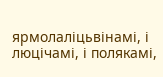ярмолаліцьвінамі, і люцічамі, і полякамі,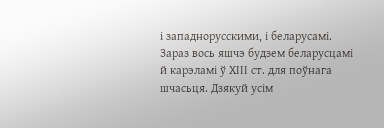і западнорусcкими, і беларусамі. Зараз вось яшчэ будзем беларусцамі й карэламі ў ХІІІ ст. для поўнага шчасьця. Дзякуй усім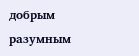добрым разумным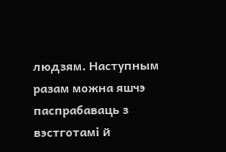людзям. Наступным разам можна яшчэ паспрабаваць з вэстготамі й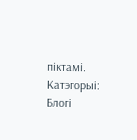піктамі.
Катэгорыі: Блогі